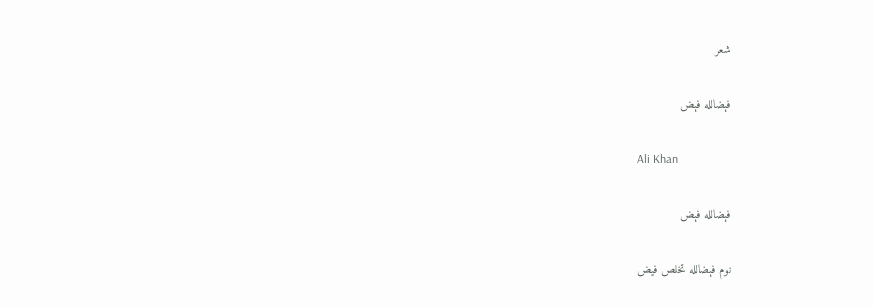شعر

فېضالله فېض

Ali Khan

فېضالله فېض

نوم فېضالله تخلص فیض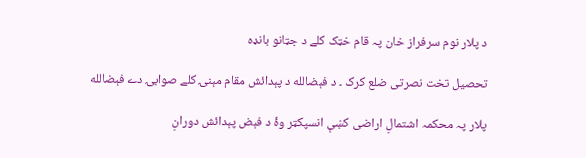د پلار نوم سرفراز خان پہ قام خټک کلے د جټانو بانډہ

تحصیل تخت نصرتی ضلع کرک ۔ د فېضالله د پېدائش مقام مېنۍ کلے صوابۍ دے فېضالله

پلار پہ محکمہ اشتمالِ اراضی کښې انسپکټر وۂ د فېض پېدائش دورانِ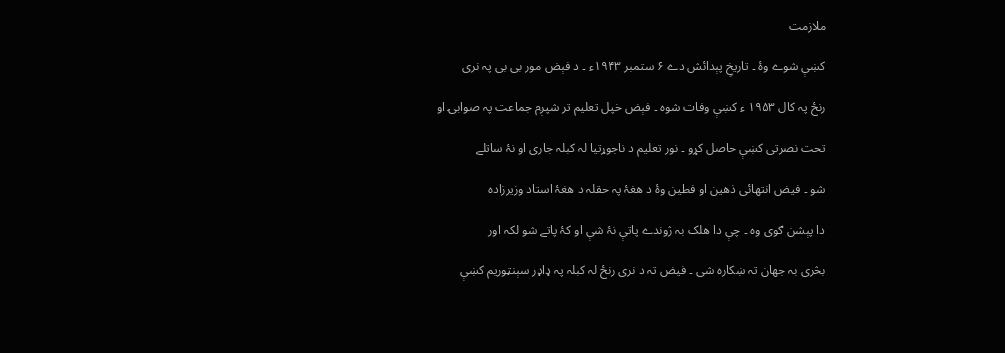ملازمت

کښې شوے وۂ ۔ تاریخِ پېدائش دے ۶ ستمبر ۱۹۴۳ء ۔ د فېض مور بی بی پہ نری

رنځ پہ کال ۱۹۵۳ ء کښې وفات شوہ ۔ فېض خپل تعلیم تر شپږم جماعت پہ صوابۍ او

تحت نصرتی کښې حاصل کړو ۔ نور تعلیم د ناجوړتیا لہ کبلہ جاری او نۂ ساتلے

شو ۔ فیض انتھائی ذھین او فطین وۂ د ھغۂ پہ حقلہ د ھغۂ استاد وزیرزادہ

دا پېشن ګوی وہ ۔ چې دا ھلک بہ ژوندے پاتې نۂ شې او کۂ پاتے شو لکہ اور

بڅری بہ جھان تہ ښکارہ شی ۔ فیض تہ د نری رنځ لہ کبلہ پہ ډاډر سېنټوریم کښې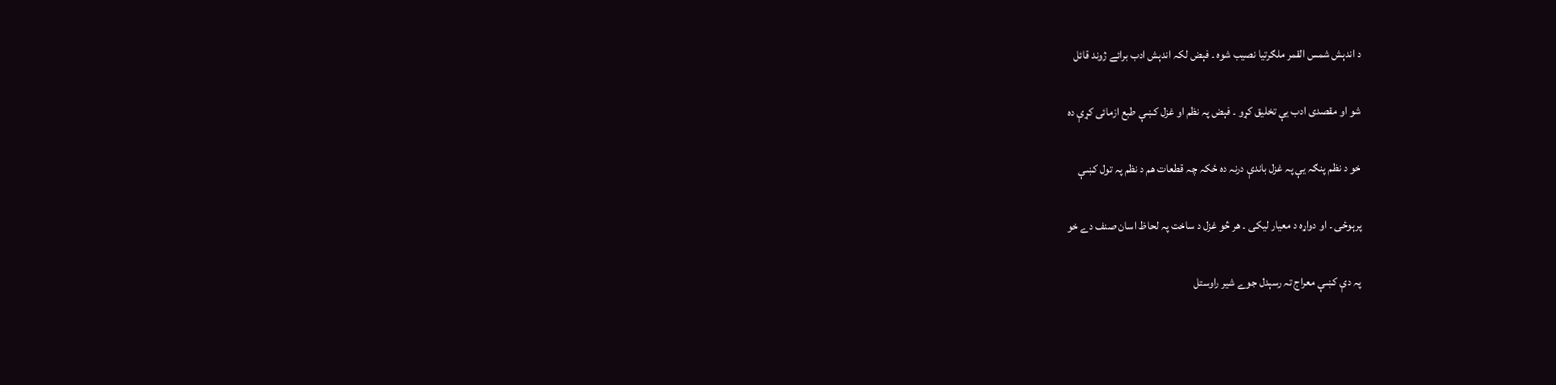د اندېش شمس القمر ملګرتیا نصیب شوہ ۔ فېض لکہ اندېش ادب برائے ژوند قائل

شو او مقصدی ادب یې تخلیق کړو ۔ فېض پہ نظم او غزل کښې طبع ازمائی کړې دہ

خو د نظم پنګہ یې پہ غزل باندې درنہ دہ ځکہ چہ قطعات ھم د نظم پہ تول کښې

پرېوځی ۔ او دواړہ د معیار لیکی ۔ ھر څو غزل د ساخت پہ لحاظ اسان صنف دے خو

پہ دې کښې معراج تہ رسېدل جوے شیر راوستل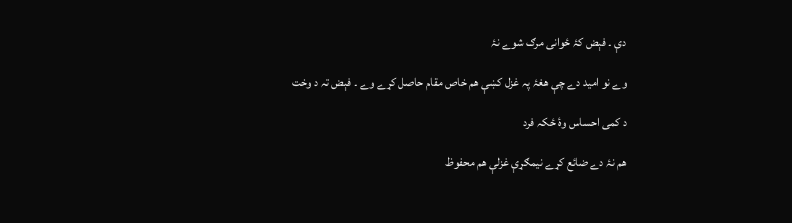دې ۔ فېض کۂ ځوانی مرګ شوے نۂ

وے نو امید دے چې ھغۂ پہ غزل کښې ھم خاص مقام حاصل کړے وے ۔ فېض تہ د وخت

د کمی احساس وۂ ځکہ فرد

ھم نۂ دے ضائع کړے نیمګړې غزلې ھم محفوظ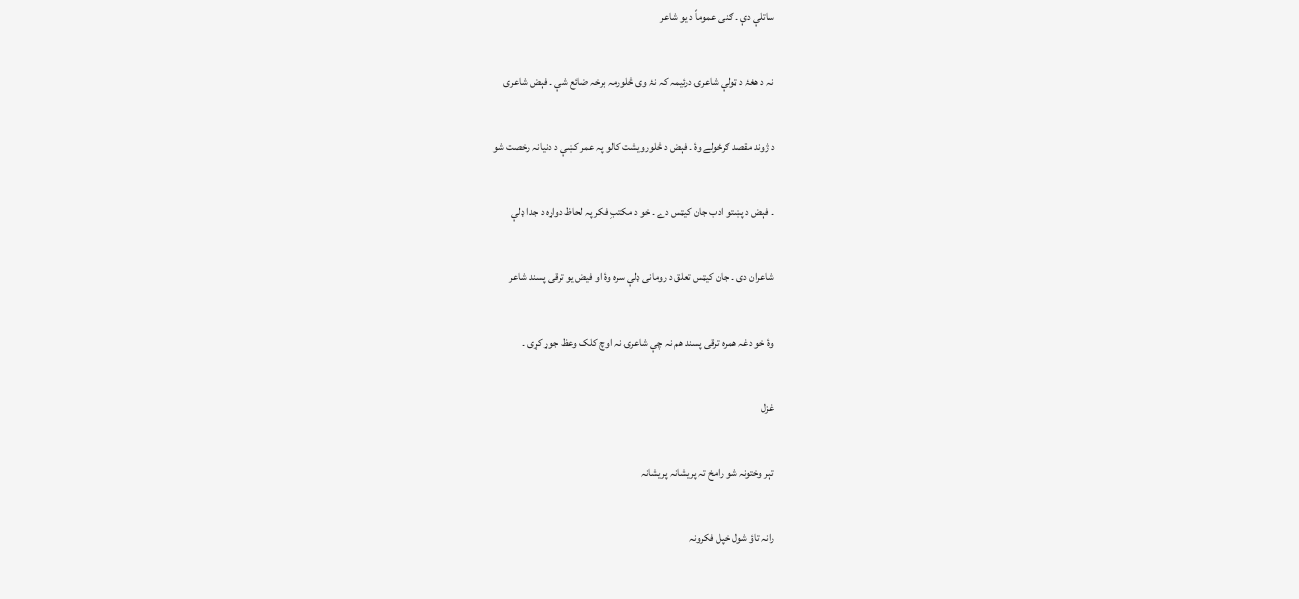ساتلې دې ۔ ګنی عموماً د یو شاعر

نہ د ھغۂ د ټولې شاعرۍ درئیمہ کہ نۂ وی څلورمہ برخہ ضائع شې ۔ فېض شاعری

د ژوند مقصد ګرځولے وۂ ۔ فېض د څلورویشت کالو پہ عمر کښې د دنیانہ رخصت شو

۔ فېض د پښتو ادب جان کیټس دے ۔ خو د مکتبِ فکر پہ لحاظ دواړہ د جدا ډلې

شاعران دی ۔ جان کیټس تعلق د رومانی ډلې سرہ وۂ او فیض یو ترقی پسند شاعر

وۂ خو دغہ ھمرہ ترقی پسند ھم نہ چې شاعرۍ نہ اوچ کلک وعظ جوړ کړی ۔

غزل

تېر وختونہ شو رامخ تہ پریشانہ پریشانہ

رانہ تاؤ شول خپل فکرونہ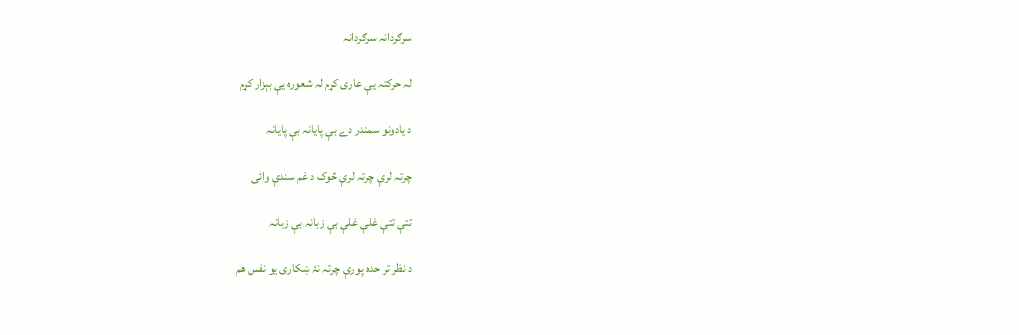سرګردانہ سرګردانہ

لہ حرکتہ یې عاری کړم لہ شعورہ یې بېزار کړم

د یادونو سمندر دے بې پایانہ بې پایانہ

چرتہ لرې چرتہ لرې څوک د غم سندې وائی

تتې تتې غلې غلې بې زبانہ بې زبانہ

د نظر تر حدہ پورې چرتہ نۂ ښکاری یو نفس ھم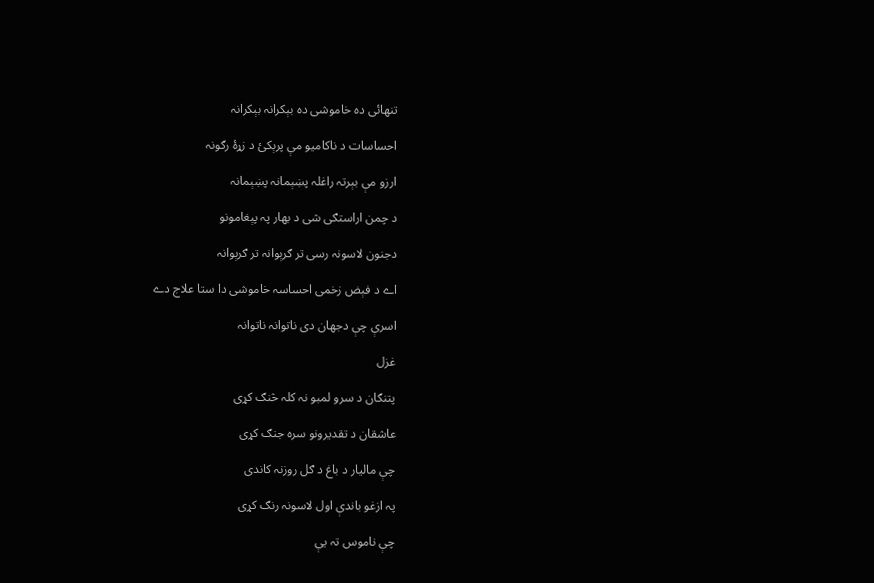تنھائی دہ خاموشی دہ بېکرانہ بېکرانہ

احساسات د ناکامیو مې پرېکئ د زړۂ رګونہ

ارزو مې بېرتہ راغلہ پښېمانہ پښېمانہ

د چمن اراستګی شی د بھار پہ پېغامونو

دجنون لاسونہ رسی تر ګرېوانہ تر ګرېوانہ

اے د فېض زخمی احساسہ خاموشی دا ستا علاج دے

اسرې چې دجھان دی ناتوانہ ناتوانہ

غزل

پتنګان د سرو لمبو نہ کلہ څنګ کړی

عاشقان د تقدیرونو سرہ جنګ کړی

چې مالیار د باغ د ګل روزنہ کاندی

پہ ازغو باندې اول لاسونہ رنګ کړی

چې ناموس تہ یې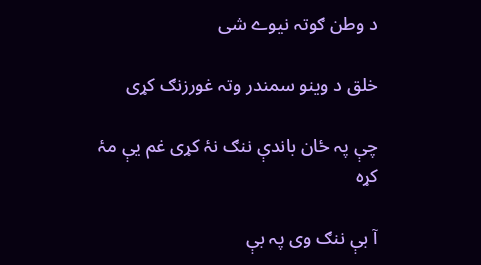د وطن ګوتہ نیوے شی

خلق د وینو سمندر وتہ غورزنګ کړی

چې پہ ځان باندې ننګ نۂ کړی غم یې مۂ کړہ

آ بې ننګ وی پہ بې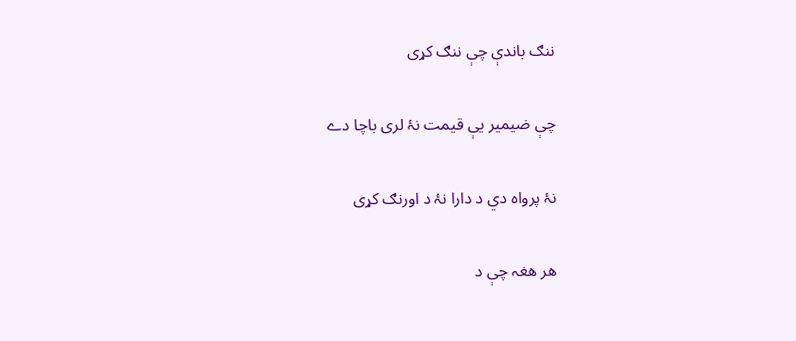ننګ باندې چې ننګ کړی

چې ضیمیر یې قیمت نۂ لری باچا دے

نۂ پرواہ دي د دارا نۂ د اورنګ کړی

ھر ھغہ چې د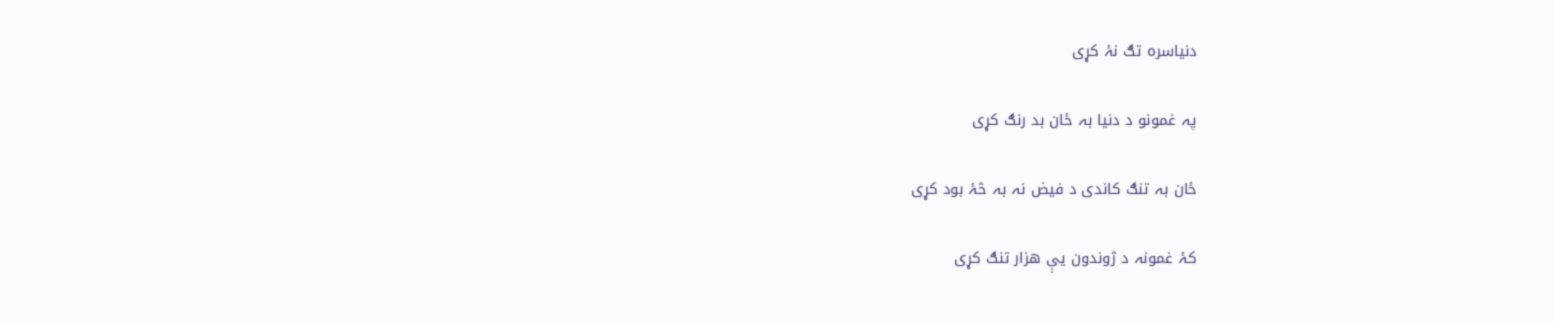دنیاسرہ تګ نۂ کړی

پہ غمونو د دنیا بہ ځان بد رنګ کړی

ځان بہ تنګ کاندی د فیض نہ بہ څۂ بود کړی

کۂ غمونہ د ژوندون یې ھزار تنګ کړی